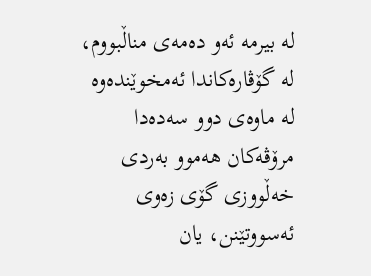لە بیرمە ئەو دەمەی مناڵبووم، لە گۆڤارەکاندا ئەمخوێندەوە لە ماوەی دوو سەدەدا مرۆڤەکان هەموو بەردی خەڵووزی گۆی زەوی ئەسووتێنن، یان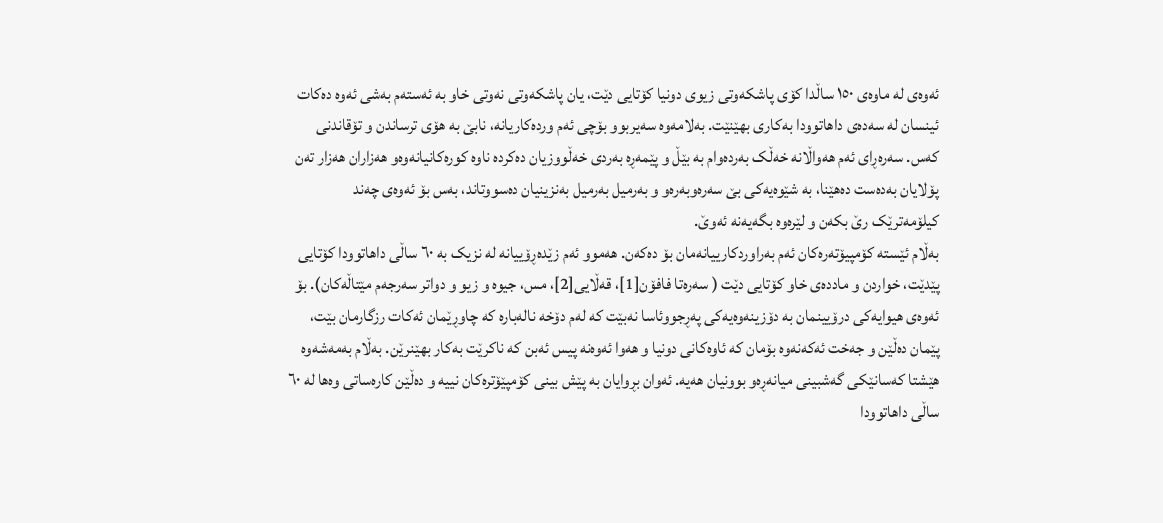ئەوەی لە ماوەی ١٥٠ ساڵدا کۆی پاشکەوتی زیوی دونیا کۆتایی دێت، یان پاشکەوتی نەوتی خاو بە ئەستەم بەشی ئەوە دەکات ئینسان لە سەدەی داهاتوودا بەکاری بهێنێت. بەلامەوە سەیربوو بۆچی ئەم وردەکاریانە، نابێ بە هۆی ترساندن و تۆقاندنی کەس. سەرەڕای ئەم هەواڵانە خەڵک بەردەوام بە بێڵ و پێمەڕە بەردی خەڵووزیان دەکردە ناوە کورەکانیانەوەو هەزاران هەزار تەن پۆلایان بەدەست دەهێنا، بە شێوەیەکی بێ سەرەوبەرەو و بەرمیل بەرمیل بەنزینیان دەسووتاند، بەس بۆ ئەوەی چەند کیلۆمەترێک رێ بکەن و لێرەوە بگەیەنە ئەوێ.
بەڵام ئێستە کۆمپیۆتەرەکان ئەم بەراوردکارییانەمان بۆ دەکەن. هەموو ئەم زێدەڕۆییانە لە نزیک بە ٦٠ ساڵی داهاتوودا کۆتایی پێدێت، خواردن و ماددەی خاو کۆتایی دێت ( سەرەتا فافۆن[1]، قەڵایی[2]، مس، جیوە و زیو و دواتر سەرجەم مێتاڵەکان). بۆ ئەوەی هیوایەکی درۆیینمان بە دۆزینەوەیەکی پەڕجووئاسا نەبێت کە لەم دۆخە نالەبارە کە چاوڕێمان ئەکات رزگارمان بێت، پێمان دەڵێن و جەخت ئەکەنەوە بۆمان کە ئاوەکانی دونیا و هەوا ئەوەنە پیس ئەبن کە ناکرێت بەکار بهێنرێن. بەڵام بەمەشەوە هێشتا کەسانێکی گەشبینی میانەڕەو بوونیان هەیە. ئەوان بڕوایان بە پێش بینی کۆمپێۆترەکان نییە و دەڵێن کارەساتی وەها لە ٦٠ ساڵی داهاتوودا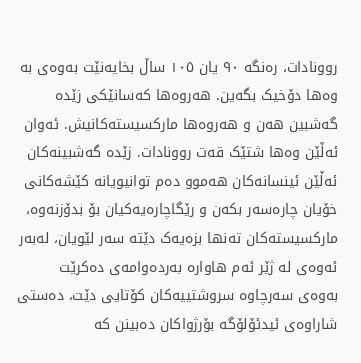روونادات، رەنگە ٩٠ یان ١٠٥ ساڵ بخایەنێت بەوەی بە وەها دۆخیک بگەین. هەروەها کەسانێکی زێدە گەشبین هەن و هەروەها مارکسیستەکانیش. ئەوان ئەڵێن وەها شتێک قەت روونادات. زێدە گەشبینەکان ئەڵێن ئینسانەکان هەموو دەم توانیویانە کێشەکانی خۆیان چارەسەر بکەن و رێگاچارەیەکیان بۆ بدۆزنەوە، مارکسیستەکان تەنها بزەیەک دێتە سەر لێویان، لەبەر ئەوەی لە ژێر ئەم هاوارە بەردەوامەی دەکرێت بەوەی سەرچاوە سروشتییەکان کۆتایی دێت، دەستی شاراوەی ئیدئۆلۆگە بۆرژواکان دەبینن کە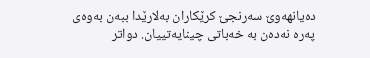دەیانهەوێ سەرنجێ کرێکاران بەلارێدا ببەن بەوەی پەرە نەدەن بە خەباتی چینایەتییان. دواتر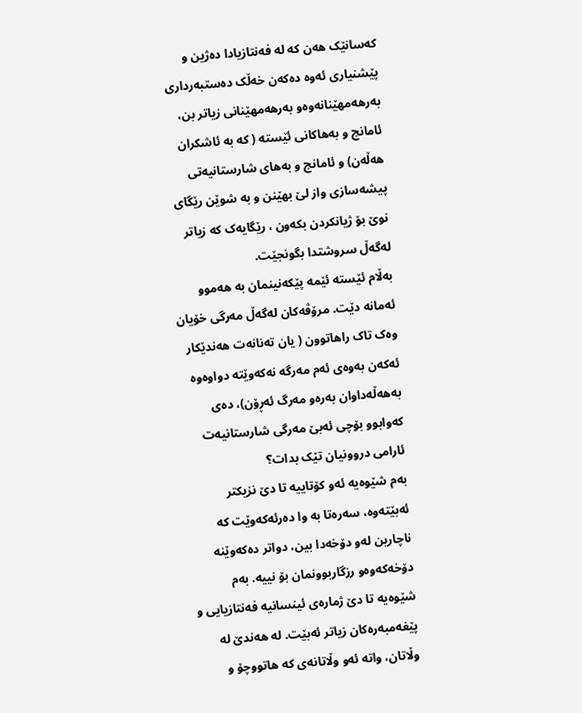کەسانێک هەن کە لە فەنتازیادا دەژین و پێشنیاری ئەوە دەکەن خەڵک دەستبەرداری بەرهەمهێنانەوەو بەرهەمهێنانی زیاتر بن، ئامانج و بەهاکانی ئێستە ( کە بە ئاشکران هەڵەن) و ئامانج و بەهای شارستانیەتی پیشەسازی واز لێ بهێنن و بە شوێن رێگای نوێ بۆ ژیانکردن بکەون ، رێگایەک کە زیاتر لەگەڵ سروشتدا بگونجێت.
بەڵام ئێستە ئێمە پێکەنینمان بە هەموو ئەمانە دێت. مرۆڤەکان لەگەڵ مەرگی خۆیان وەک تاک راهاتوون ( یان تەنانەت هەندێکار ئەکەن بەوەی ئەم مەرگە نەکەوێتە دواوەوە بەهەڵەداوان بەرەو مەرگ ئەڕۆن)، دەی کەوابوو بۆچی ئەبێ مەرگی شارستانیەت ئارامی دروونیان تێک بدات؟
بەم شێوەیە ئەو کۆتاییە تا دێ نزیکتر ئەبێتەوە، سەرەتا بە وا دەرئەکەوێت کە ناچارین لەو دۆخەدا بین، دواتر دەکەوێنە دۆخەکەوەو رزگاربوونمان بۆ نییە. بەم شێوەیە تا دێ ژمارەی ئینسانیە فەنتازیایی و پێغەمبەرەکان زیاتر ئەبێت. لە هەندێ لە وڵاتان، واتە ئەو وڵاتانەی کە هاتووچۆ و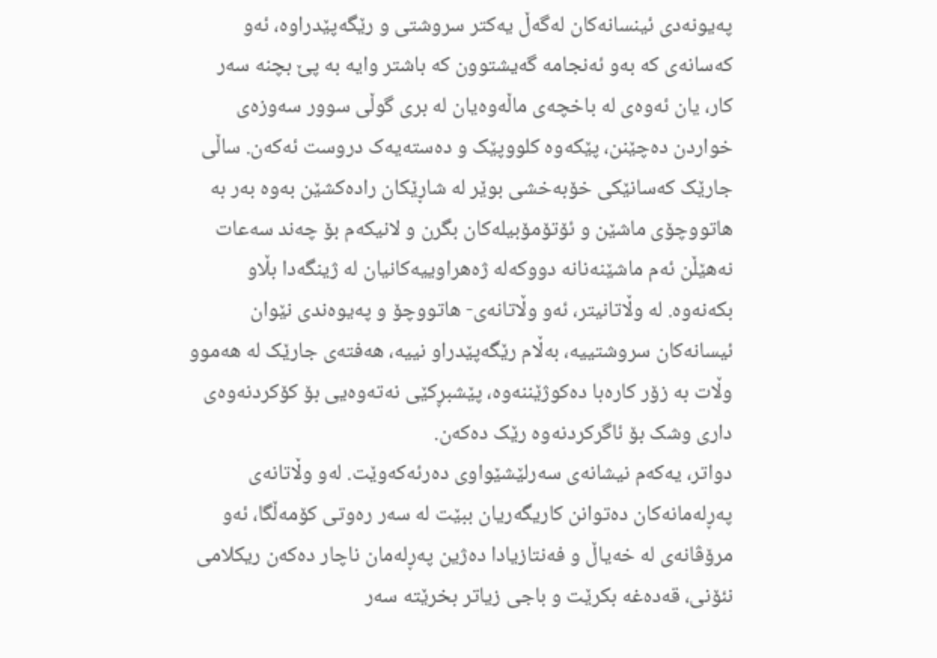پەیونەدی ئینسانەکان لەگەڵ یەکتر سروشتی و رێگەپێدراوە، ئەو کەسانەی کە بەو ئەنجامە گەیشتوون کە باشتر وایە بە پێ بچنە سەر کار، یان ئەوەی لە باخچەی ماڵەوەیان لە بری گوڵی سوور سەوزەی خواردن دەچێنن، پێکەوە کلووپێک و دەستەیەک دروست ئەکەن. ساڵی جارێک کەسانێکی خۆبەخشی بوێر لە شاڕێکان رادەکشێن بەوە بەر بە هاتووچۆی ماشێن و ئۆتۆمۆبیلەکان بگرن و لانیکەم بۆ چەند سەعات نەهێڵن ئەم ماشێنەنانە دووكەلە ژەهراوییەکانیان لە ژینگەدا بڵاو بکەنەوە. لە وڵاتانیتر، ئەو وڵاتانەی- هاتووچۆ و پەیوەندی نێوان ئیسانەکان سروشتییە، بەڵام رێگەپێدراو نییە، هەفتەی جارێک لە هەموو وڵات بە زۆر کارەبا دەکوژێننەوە، پێشبڕكێی نەتەوەیی بۆ کۆکردنەوەی داری وشک بۆ ئاگرکردنەوە رێک دەکەن.
دواتر، یەکەم نیشانەی سەرلێشێواوی دەرئەکەوێت. لەو وڵاتانەی پەڕلەمانەکان دەتوانن کاریگەریان ببێت لە سەر رەوتی کۆمەڵگا، ئەو مرۆڤانەی لە خەیاڵ و فەنتازیادا دەژین پەڕلەمان ناچار دەکەن ریکلامی نئۆنی، قەدەغە بکرێت و باجی زیاتر بخرێتە سەر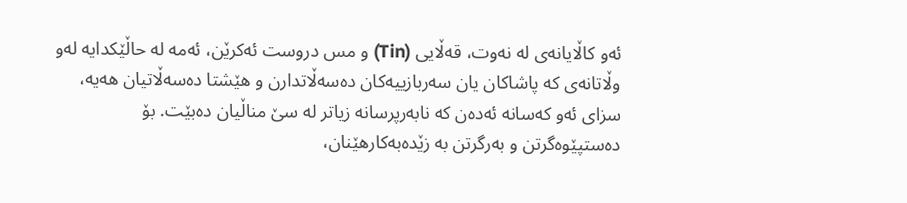ئەو کاڵایانەی لە نەوت، قەڵایی (Tin) و مس دروست ئەکرێن، ئەمە لە حاڵێکدایە لەو وڵاتانەی کە پاشاکان یان سەربازییەکان دەسەڵاتدارن و هێشتا دەسەڵاتیان هەیە، سزای ئەو کەسانە ئەدەن کە نابەرپرسانە زیاتر لە سێ مناڵیان دەبێت. بۆ دەستپێوەگرتن و بەرگرتن بە زێدەبەکارهێنان،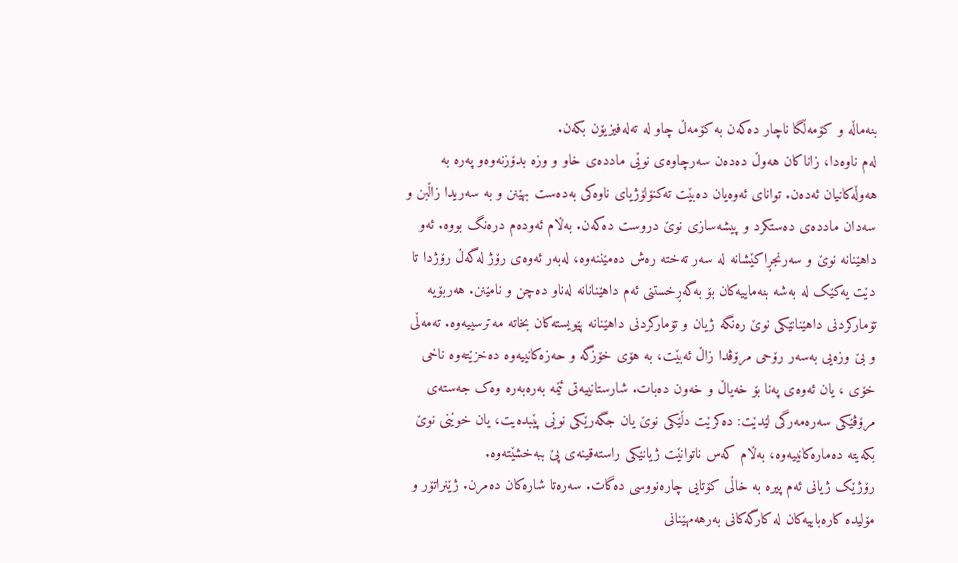بنەماڵە و کۆمەڵگا ناچار دەکەن بە کۆمەڵ چاو لە تەلەفیزیۆن بکەن.
لەم ناوەدا، زاناکان هەوڵ دەدەن سەرچاوەی نوێی ماددەی خاو و وزە بدۆزنەوەو پەرە بە هەوڵەکانیان ئەدەن. توانای ئەوەیان دەبێت تەکنۆلۆژیای ناوەکی بەدەست بهێنن و بە سەریدا زاڵبن و سەدان ماددەی دەستکرد و پیشەسازی نوێ دروست دەکەن. بەڵام ئەودەم درەنگ بووە. ئەو داهێنانە نوێ و سەرنجڕاکێشانە لە سەر تەختە رەش دەمێننەوە، لەبەر ئەوەی رۆژ لەگەڵ رۆژدا تا دێت یەکێک لە بەشە بنەماییەکان بۆ بەگەڕخستنی ئەم داهێنانانە لەناو دەچن و نامێنن. هەربۆیە تۆمارکردنی داهێنانێکی نوێ رەنگە ژیان و تۆمارکردنی داهێنانە پێویستەکان بخاتە مەترسییەوە. تەمەڵی و بێ وزەیی بەسەر رۆحی مرۆڤدا زاڵ ئەبێت، بە هۆی خۆزگە و حەزەکانییەوە دەخزێتەوە ناخی خۆی ، یان ئەوەی پەنا بۆ خەیاڵ و خەون دەبات. شارستانییەتی ئێمە بەرەبەرە وەک جەستەی مرۆڤێکی سەرەمەرگی لێدێت: دەکرێت دڵێکی نوێ یان جگەرێکی نوێی پێبدەیت، یان خوێنی نوێ بکەیتە دەمارەکانییەوە، بەڵام کەس ناتوانێت ژیانێکی راستەقینەی پێ ببەخشێتەوە.
رۆژێک ژیانی ئەم پیرە بە خاڵی کۆتایی چارەنووسی دەگات. سەرەتا شارەکان دەمرن. ژێنراتۆر و مۆلیدە کارەباییەکان لە کارگەکانی بەرهەمهێنانی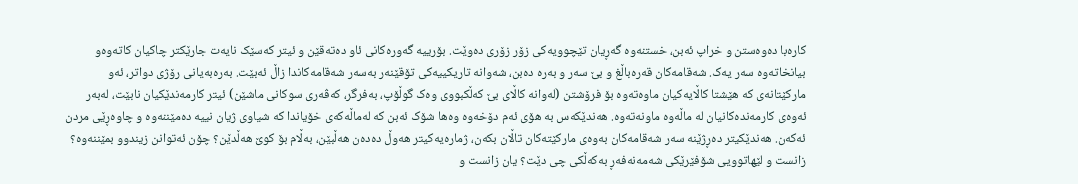کارەبا دەوەستن و خراپ ئەبن، خستنەوە گەڕیان تێچوویەکی زۆر زۆری دەوێت. بۆرییە گەورەکانی ئاو دەتەقێن و ئیتر کەسێک نایەت جارێکتر چاکیان کاتەوەو بیانخاتەوە سەر یەک. شەقامەکان قەرەباڵغ و بێ سەر و بەرە دەبن، شەوانە تاریکییەکی تۆقێنەر بەسەر شەقامەکاندا زاڵ ئەبێت. بەرەبەیانی رۆژی دواتر، ئەو مارکێتانەی کە هێشتا کاڵایەکیان ماوەتەوە بۆ فرۆشتن (لەوانە کاڵای بێ کەڵکبووی وەک گوڵۆپ، بەفرگر، کەڤەری سوکانی ماشێن) ئیتر کارمەندێکیان نابێت، لەبەر ئەوەی کارمەندەکانیان لە ماڵەوە ماونەتەوە. هەندێکەس بە هۆی ئەم دۆخەوە وەها شۆک ئەبن کە لەماڵەکەی خۆیاندا کە شیاوی ژیان نییە دەمێننەوە و چاوەڕێی مردن ئەکەن. هەندێکیتر دەڕژێنە سەر شەقامەکان بەوەی مارکێتەکان تاڵان بکەن، ژمارەیەکیتر هەوڵ دەدەن هەڵبێن، بەڵام بۆ کوێ هەڵدێن؟ چۆن ئەتوانن زیندوو بمێننەوە؟ زانست و لێهاتوویی شۆفێرێکی شەمەنەفەڕ بەكەڵکی چی دێت؟ یان زانست و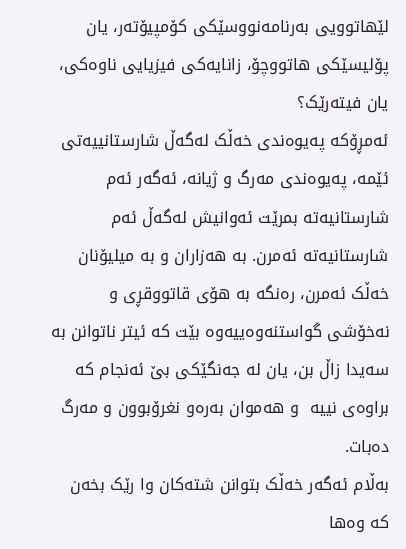لێهاتوویی بەرنامەنووسێکی کۆمپیۆتەر، یان پۆلیسێکی هاتووچۆ، زانایەکی فیزیایی ناوەکی، یان فیتەرێک؟
ئەمڕۆکە پەیوەندی خەڵک لەگەڵ شارستانییەتی ئێمە، پەیوەندی مەرگ و ژیانە، ئەگەر ئەم شارستانیەتە بمرێت ئەوانیش لەگەڵ ئەم شارستانیەتە ئەمرن. بە هەزاران و بە میلیۆنان خەڵک ئەمرن، رەنگە بە هۆی قاتووقڕی و نەخۆشی گواستنەوەییەوە بێت کە ئیتر ناتوانن بە سەیدا زاڵ بن، یان لە جەنگێکی بێ ئەنجام کە براوەی نییە  و هەموان بەرەو نغرۆبوون و مەرگ دەبات.
بەڵام ئەگەر خەڵک بتوانن شتەکان وا رێک بخەن کە وەها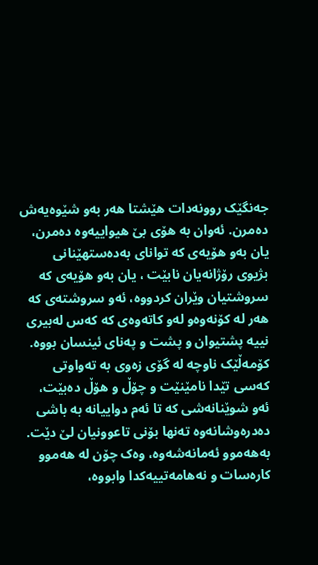جەنگێک روونەدات هێشتا هەر بەو شێوەیەش دەمرن. ئەوان بە هۆی بێ هیواییەوە دەمرن، یان بەو هۆیەی کە توانای بەدەستهێنانی بژیوی رۆژانەیان نابێت ، یان بەو هۆیەی کە سروشتیان وێران کردووە، ئەو سروشتەی کە هەر لە کۆنەوەو لەو کاتەوەی کە کەس لەبیری نییە پشتیوان و پشت و پەنای ئینسان بووە. کۆمەڵێک ناوچە لە گۆی زەوی بە تەواوتی کەسی تێدا نامێنێت و چۆڵ و هۆڵ دەبێت، ئەو شوێنانەشی کە تا ئەم دواییانە بە باشی دەدرەوشانەوە تەنها بۆنی تاعوونیان لێ دێت.
بەهەموو ئەمانەشەوە، وەک چۆن لە هەموو کارەسات و نەهامەتییەکدا وابووە،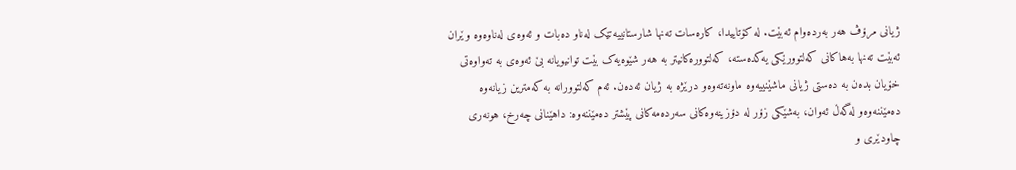ژیانی مرۆڤ هەر بەردەوام ئەبێت. لە کۆتاییدا، کارەسات تەنها شارستانییەتێک لەناو دەبات و ئەوەی لەناوەوە وێران ئەبێت تەنها بەهاکانی کەلتوورێکی یەکدەستە، کەلتوورەکانیتر بە هەر شێوەیەک بێت توانیویانە بێ ئەوەی بە تەواوەتی خۆیان بدەن بە دەستی ژیانی ماشێنییەوە ماونەتەوەو درێژە بە ژیان ئەدەن. ئەم کەلتوورانە بە کەمترین زیانەوە دەمێننەوەو لەگەڵ ئەوان، بەشێکی زۆر لە دۆزینەوەکانی سەردەمەکانی پێشتر دەمێننەوە: داهێنانی چەرخ، هونەری چاودێری و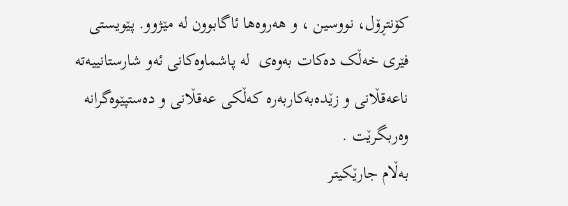کۆنتڕۆل، نووسین ، و هەروەها ئاگابوون لە مێژوو. پێویستی فێری خەڵک دەکات بەوەی  لە پاشماوەکانی ئەو شارستانییەتە ناعەقڵانی و زێدەبەکاربەرە کەڵکی عەقڵانی و دەستپێوەگرانە وەربگرێت .
بەڵام جارێکیتر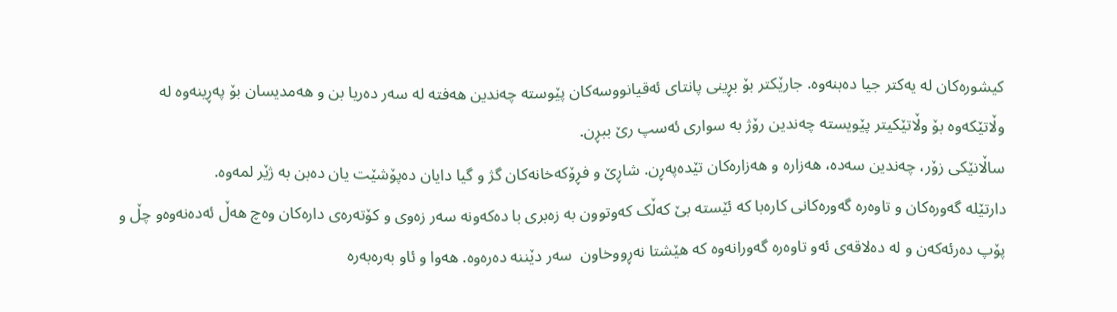کیشورەکان لە یەکتر جیا دەبنەوە. جارێکتر بۆ بڕینی پانتای ئەقیانووسەکان پێوستە چەندین هەفتە لە سەر دەریا بن و هەمدیسان بۆ پەڕینەوە لە وڵاتێکەوە بۆ وڵاتێکیتر پێویستە چەندین رۆژ بە سواری ئەسپ رێ ببڕن.
ساڵانێکی زۆر، چەندین سەدە، هەزارە و هەزارەکان تێدەپەڕن. شاڕێ و فڕۆکەخانەکان گژ و گیا دایان دەپۆشێت یان دەبن بە ژێر لمەوە.
دارتێلە گەورەکان و تاوەرە گەورەکانی کارەبا کە ئێستە بێ کەڵک کەوتوون بە زەبری با دەکەونە سەر زەوی و کۆتەرەی دارەکان وەچ هەڵ ئەدەنەوەو چڵ و پۆپ دەرئەکەن و لە دەلاقەی ئەو تاوەرە گەورانەوە کە هێشتا نەڕووخاون  سەر دێننە دەرەوە. هەوا و ئاو بەرەبەرە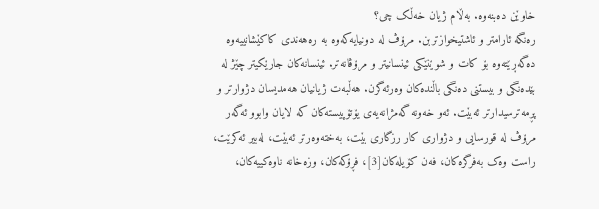خاوێن دەبنەوە. بەڵام ژیان خەڵک چی؟
رەنگە ئارامتر و ئاشتیخوازتربن. مرۆڤ لە دونیایەکەوە بە رەهەندی کاکێشانییەوە دەگەڕێتەوە بۆ کات و شوێنێکی ئینسانیتر و مرۆڤانەتر. ئینسانەکان جارێکیتر چێژ لە بێدەنگی و بیستنی دەنگی باڵندەکان وەرئەگرن. هەڵبەت ژیانیان هەمدیسان دژوارتر و پڕمەترسیدارتر ئەبێت. ئەو خەونە گەمژانەیەی یۆتۆپیستەکان کە لایان وابوو ئەگەر مرۆڤ لە قورسایی و دژواری کار رزگاری بێت، بەختەوەرتر ئەبێت، لەبیر ئەکرێت، راست وەک بەفرگرەکان، فەن کۆیلەکان[3]، فڕۆکەکان، وزەخانە ناوەکییەکان،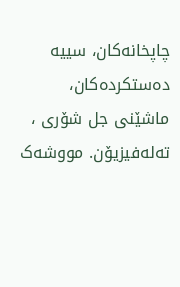چاپخانەکان، سییە دەستکردەکان، ماشێنی جل شۆری ، تەلەفیزیۆن. مووشەک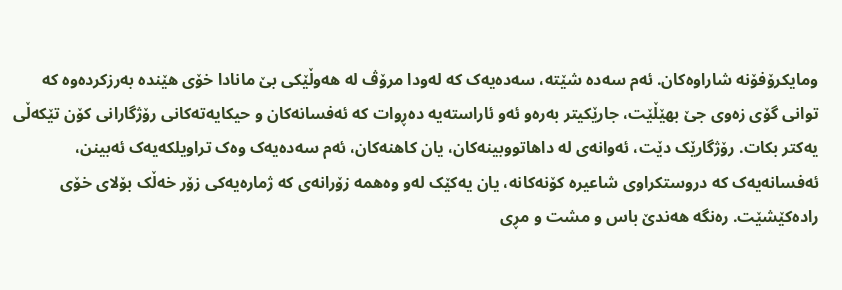ومایکرۆفۆنە شاراوەکان. ئەم سەدە شێتە، سەدەیەک کە لەودا مرۆڤ لە هەوڵێکی بێ مانادا خۆی هێندە بەرزکردەوە کە توانی گۆی زەوی جێ بهێڵێت، جارێکیتر بەرەو ئەو ئاراستەیە دەڕوات کە ئەفسانەکان و حیکایەتەکانی رۆژگارانی کۆن تێکەڵی یەکتر بکات. رۆژگارێک دێت، ئەوانەی لە داهاتووبینەکان، یان کاهنەکان، ئەم سەدەیەک وەک تراویلکەیەک ئەبینن، ئەفسانەیەک کە دروستکراوی شاعیرە کۆنەکانە، یان یەکێک لەو وەهمە زۆرانەی کە ژمارەیەکی زۆر خەڵک بۆلای خۆی رادەکێشێت. رەنگە هەندێ باس و مشت و مڕی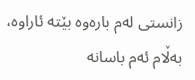زانستی لەم بارەوە بێتە ئاراوە، بەڵام ئەم باسانە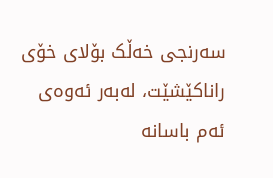سەرنجی خەڵک بۆلای خۆی راناکێشێت، لەبەر ئەوەی ئەم باسانە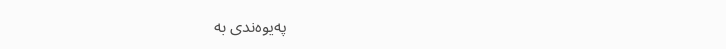پەیوەندی بە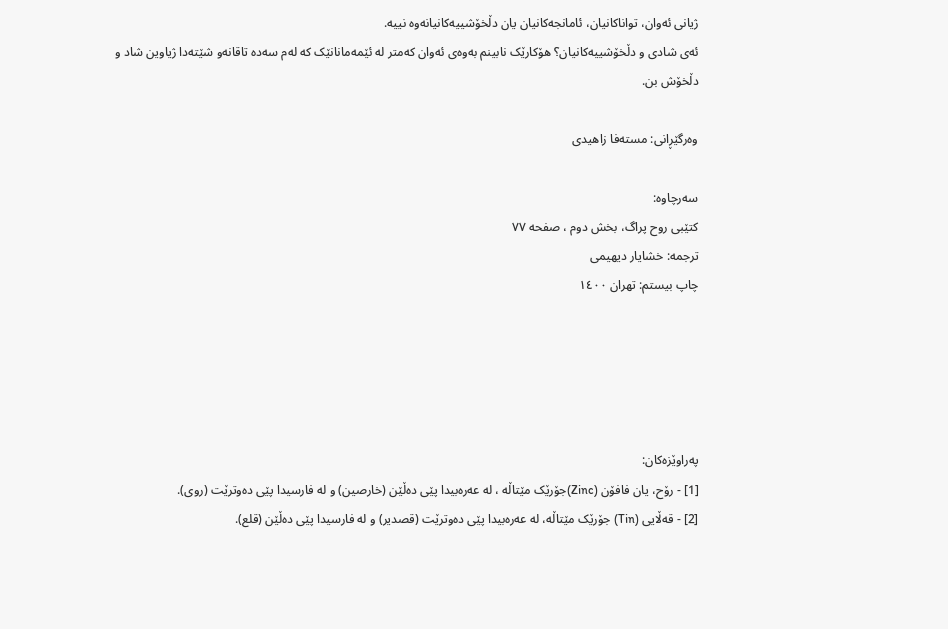ژیانی ئەوان، تواناکانیان، ئامانجەکانیان یان دڵخۆشییەکانیانەوە نییە.
ئەی شادی و دڵخۆشییەکانیان؟ هۆکارێک نابینم بەوەی ئەوان کەمتر لە ئێمەمانانێک کە لەم سەدە تاقانەو شێتەدا ژیاوین شاد و دڵخۆش بن.

وەرگێڕانی: مستەفا زاهیدی

سەرچاوە:
کتێبی روح پراگ، بخش دوم ، صفحە ٧٧
ترجمە: خشایار دیهیمی
چاپ بیستم: تهران ١٤٠٠





پەراوێزەکان:
[1] - رۆح، یان فافۆن (Zinc)جۆرێک مێتاڵە ، لە عەرەبیدا پێی دەڵێن (خارصین) و لە فارسیدا پێی دەوترێت (روی).
[2] - قەڵایی (Tin) جۆرێک مێتاڵە، لە عەرەبیدا پێی دەوترێت (قصدیر) و لە فارسیدا پێی دەڵێن (قلع).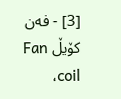[3] - فەن کۆیڵ Fan coil،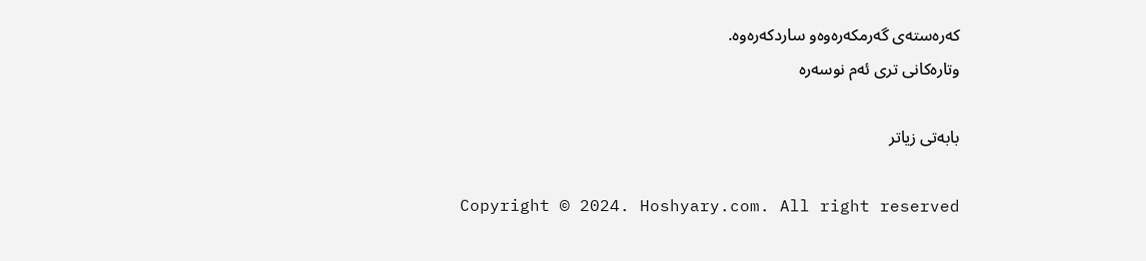کەرەستەی گەرمکەرەوەو ساردکەرەوە.
وتارەکانی تری ئەم نوسەرە

بابەتی زیاتر

Copyright © 2024. Hoshyary.com. All right reserved